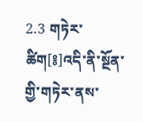2.3 གཏེར་ཚིག[༔]འདི་ནི་སྔོན་གྱི་གཏེར་ནས་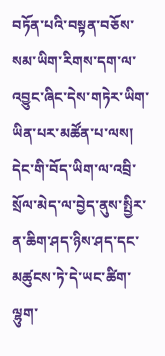བཏོན་པའི་བསྟན་བཅོས་སམ་ཡིག་རིགས་དག་ལ་འབྱུང་ཞིང་དེས་གཏེར་ཡིག་ཡིན་པར་མཚོན་པ་ལས། དེང་གི་བོད་ཡིག་ལ་འབྲི་སྲོལ་མེད་ལ་བྱེད་ནུས་སྤྱིར་ན་ཆིག་ཤད་ཉིས་ཤད་དང་མཚུངས་ཏེ་དེ་ཡང་ཚིག་ལྷུག་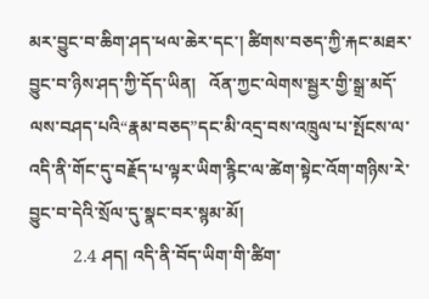མར་བྱུང་བ་ཆིག་ཤད་ཕལ་ཆེར་དང་། ཚིགས་བཅད་ཀྱི་རྐང་མཐར་བྱུང་བ་ཉིས་ཤད་ཀྱི་དོད་ཡིན།   འོན་ཀྱང་ལེགས་སྦྱར་གྱི་སྒྲ་མདོ་ལས་བཤད་པའི“རྣམ་བཅད”དང་མི་འདྲ་བས་འཁྲུལ་པ་སྤོངས་ལ་འདི་ནི་གོང་དུ་བརྗོད་པ་ལྟར་ཡིག་རྙིང་ལ་ཚེག་སྟེང་འོག་གཉིས་རེ་བྱུང་བ་དེའི་སྲོལ་དུ་སྣང་བར་སྙམ་མོ།
          2.4 ཤད། འདི་ནི་བོད་ཡིག་གི་ཚིག་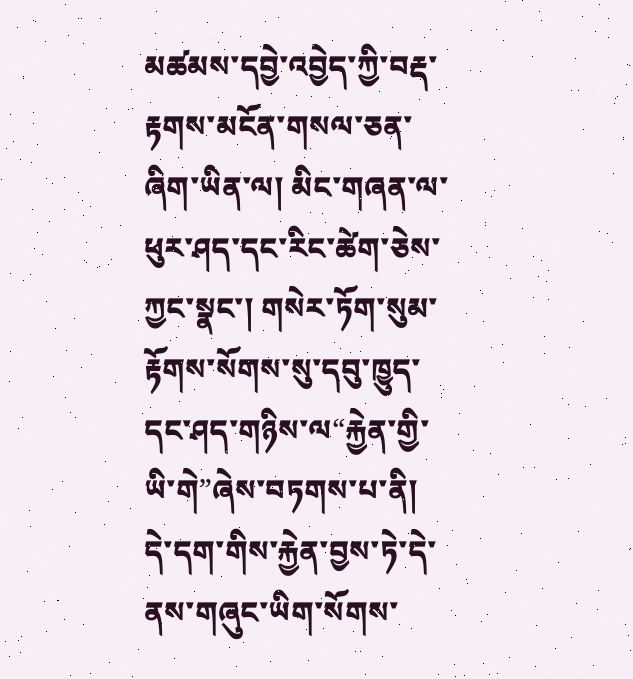མཚམས་དབྱེ་འབྱེད་ཀྱི་བརྡ་རྟགས་མངོན་གསལ་ཅན་ཞིག་ཡིན་ལ། མིང་གཞན་ལ་ཕུར་ཤད་དང་རིང་ཚེག་ཅེས་ཀྱང་སྣང་། གསེར་ཏོག་སུམ་རྟོགས་སོགས་སུ་དབུ་ཁྱུད་དང་ཤད་གཉིས་ལ“རྐྱེན་གྱི་ཡི་གེ”ཞེས་བཏགས་པ་ནི། དེ་དག་གིས་རྐྱེན་བྱས་ཏེ་དེ་ནས་གཞུང་ཡིག་སོགས་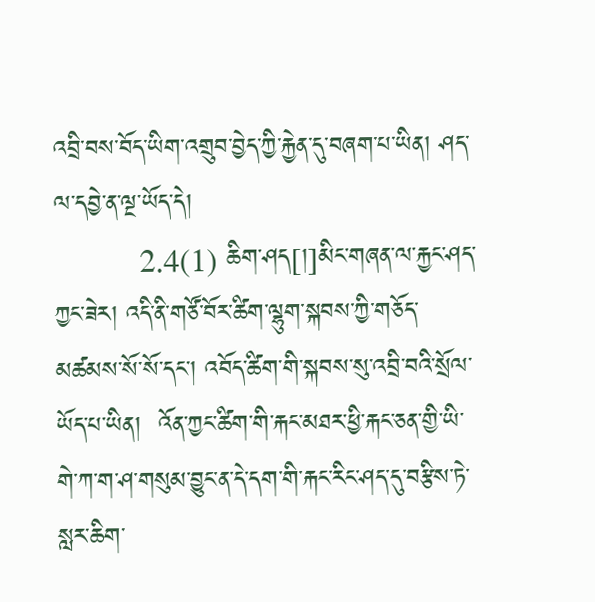འབྲི་བས་བོད་ཡིག་འགྲུབ་བྱེད་ཀྱི་རྐྱེན་དུ་བཞག་པ་ཡིན། ཤད་ལ་དབྱེ་ན་ལྔ་ཡོད་དེ།
          2.4(1) ཆིག་ཤད[།]མིང་གཞན་ལ་རྐྱང་ཤད་ཀྱང་ཟེར། འདི་ནི་གཙོ་བོར་ཚིག་ལྷུག་སྐབས་ཀྱི་གཅོད་མཚམས་སོ་སོ་དང་། འབོད་ཚིག་གི་སྐབས་སུ་འབྲི་བའི་སྲོལ་ཡོད་པ་ཡིན།  འོན་ཀྱང་ཚིག་གི་རྐང་མཐར་ཕྱི་རྐང་ཅན་གྱི་ཡི་གེ་ཀ་ག་ཤ་གསུམ་བྱུང་ན་དེ་དག་གི་རྐང་རིང་ཤད་དུ་བརྩིས་ཏེ་སླར་ཆིག་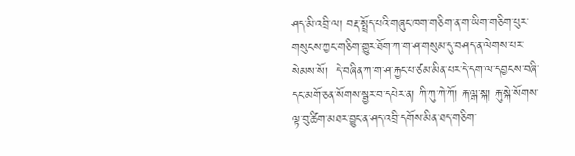ཤད་མི་འབྲི་ལ། བརྡ་སྤྲོད་པའི་གཞུང་ཁག་གཅིག་ན་ག་ཡིག་གཅིག་པུར་གསུངས་ཀྱང་གཅིག་གྱུར་ཐོག་ཀ་ག་ཤ་གསུམ་དུ་བཤད་ན་ལེགས་པར་སེམས་སོ།  དེ་བཞིན་ཀ་ག་ཤ་རྐྱང་པ་ཙམ་མིན་པར་དེ་དག་ལ་དབྱངས་བཞི་དང་མགོ་ཅན་སོགས་སྦྱར་བ་དཔེར་ན། ཀི་ཀུ་ཀེ་ཀོ། རྐ་ལྒ་སྐ། རྐུ་སྐེ་སོགས་ལྟ་བུ་ཚིག་མཐར་བྱུང་ན་ཤད་འབྲི་དགོས་མིན་ཐད་གཅིག་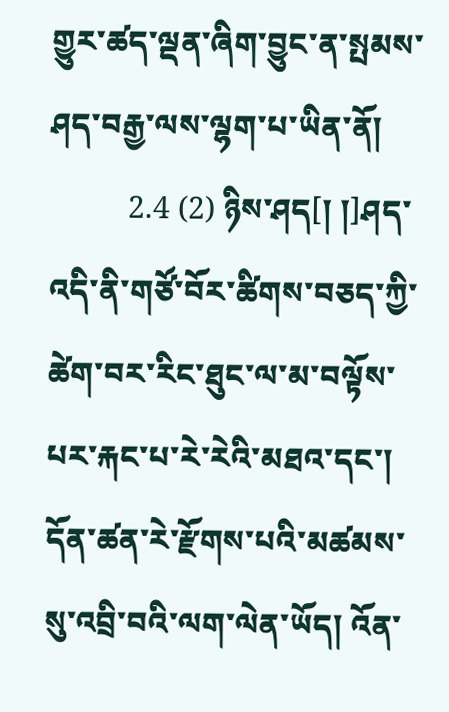གྱུར་ཚད་ལྡན་ཞིག་བྱུང་ན་སྤམས་ཤད་བརྒྱ་ལས་ལྷག་པ་ཡིན་ནོ།
          2.4 (2) ཉིས་ཤད[། །]ཤད་འདི་ནི་གཙོ་བོར་ཚིགས་བཅད་ཀྱི་ཚེག་བར་རིང་ཐུང་ལ་མ་བལྟོས་པར་རྐང་པ་རེ་རེའི་མཐའ་དང་། དོན་ཚན་རེ་རྫོགས་པའི་མཚམས་སུ་འབྲི་བའི་ལག་ལེན་ཡོད། འོན་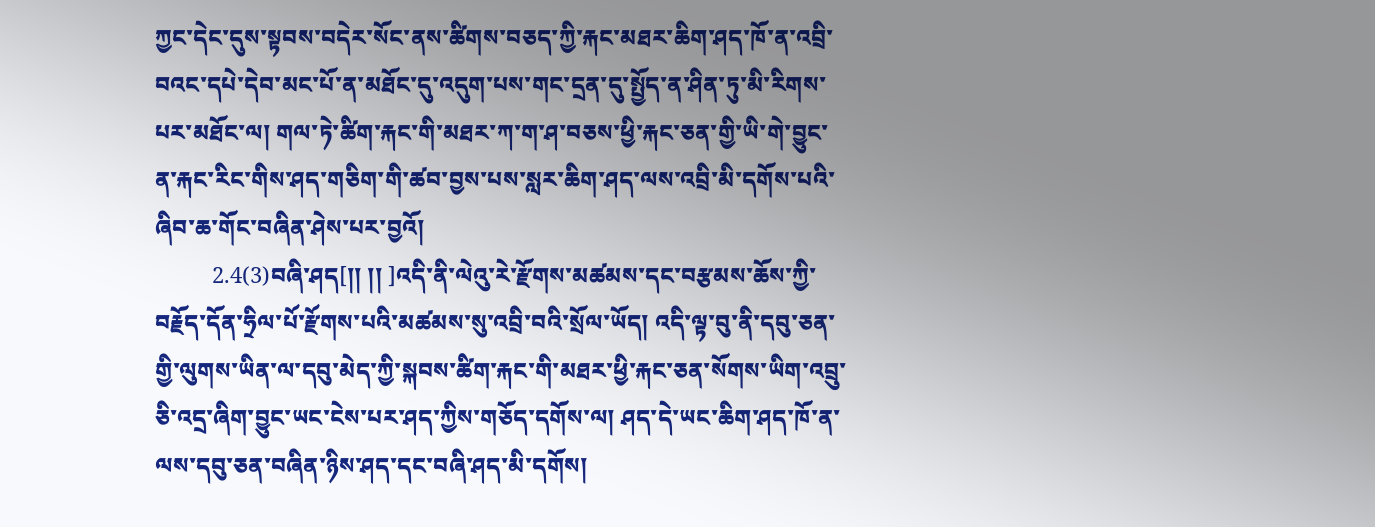ཀྱང་དེང་དུས་སྟབས་བདེར་སོང་ནས་ཚིགས་བཅད་ཀྱི་རྐང་མཐར་ཆིག་ཤད་ཁོ་ན་འབྲི་བའང་དཔེ་དེབ་མང་པོ་ན་མཐོང་དུ་འདུག་པས་གང་དྲན་དུ་སྤྱོད་ན་ཤིན་ཏུ་མི་རིགས་པར་མཐོང་ལ། གལ་ཏེ་ཚིག་རྐང་གི་མཐར་ཀ་ག་ཤ་བཅས་ཕྱི་རྐང་ཅན་གྱི་ཡི་གེ་བྱུང་ན་རྐང་རིང་གིས་ཤད་གཅིག་གི་ཚབ་བྱས་པས་སླར་ཆིག་ཤད་ལས་འབྲི་མི་དགོས་པའི་ཞིབ་ཆ་གོང་བཞིན་ཤེས་པར་བྱའོ།
          2.4(3)བཞི་ཤད[།། །། ]འདི་ནི་ལེའུ་རེ་རྫོགས་མཚམས་དང་བརྩམས་ཆོས་ཀྱི་བརྗོད་དོན་ཧྲིལ་པོ་རྫོགས་པའི་མཚམས་སུ་འབྲི་བའི་སྲོལ་ཡོད། འདི་ལྟ་བུ་ནི་དབུ་ཅན་གྱི་ལུགས་ཡིན་ལ་དབུ་མེད་ཀྱི་སྐབས་ཚིག་རྐང་གི་མཐར་ཕྱི་རྐང་ཅན་སོགས་ཡིག་འབྲུ་ཅི་འདྲ་ཞིག་བྱུང་ཡང་ངེས་པར་ཤད་ཀྱིས་གཅོད་དགོས་ལ། ཤད་དེ་ཡང་ཆིག་ཤད་ཁོ་ན་ལས་དབུ་ཅན་བཞིན་ཉིས་ཤད་དང་བཞི་ཤད་མི་དགོས།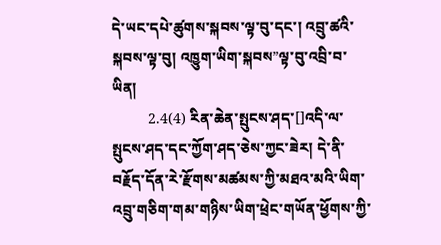དེ་ཡང་དཔེ་ཚུགས་སྐབས་ལྟ་བུ་དང་། འབྲུ་ཚའི་སྐབས་ལྟ་བུ། འཁྱུག་ཡིག་སྐབས”ལྟ་བུ་འབྲི་བ་ཡིན།
          2.4(4) རིན་ཆེན་སྤུངས་ཤད་[]འདི་ལ་སྤུངས་ཤད་དང་ཀྱོག་ཤད་ཅེས་ཀྱང་ཟེར། དེ་ནི་བརྗོད་དོན་རེ་རྫོགས་མཚམས་ཀྱི་མཐའ་མའི་ཡིག་འབྲུ་གཅིག་གམ་གཉིས་ཡིག་ཕྲེང་གཡོན་ཕྱོགས་ཀྱི་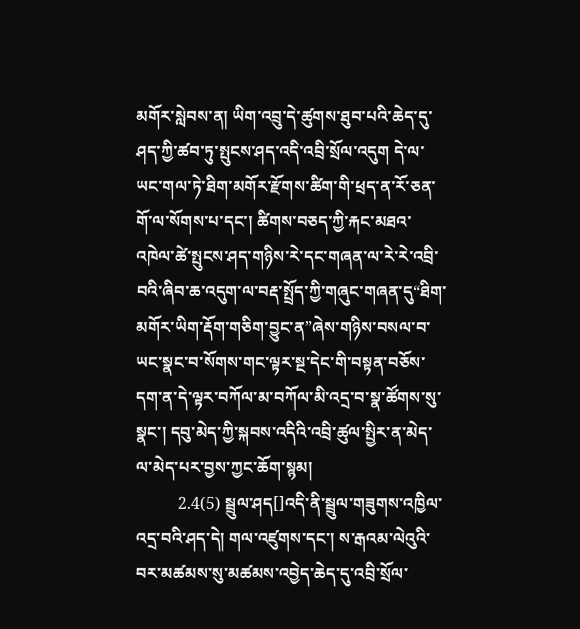མགོར་སླེབས་ན། ཡིག་འབྲུ་དེ་ཚུགས་ཐུབ་པའི་ཆེད་དུ་ཤད་ཀྱི་ཚབ་ཏུ་སྤུངས་ཤད་འདི་འབྲི་སྲོལ་འདུག དེ་ལ་ཡང་གལ་ཏེ་ཐིག་མགོར་རྫོགས་ཚིག་གི་ཕྲད་ན་རོ་ཅན་གོ་ལ་སོགས་པ་དང་། ཚིགས་བཅད་ཀྱི་རྐང་མཐའ་འཁེལ་ཚེ་སྤུངས་ཤད་གཉིས་རེ་དང་གཞན་ལ་རེ་རེ་འབྲི་བའི་ཞིབ་ཆ་འདུག་ལ་བརྡ་སྤྲོད་ཀྱི་གཞུང་གཞན་དུ“ཐིག་མགོར་ཡིག་རྡོག་གཅིག་བྱུང་ན”ཞེས་གཉིས་བསལ་བ་ཡང་སྣང་བ་སོགས་གང་ལྟར་སྔ་དེང་གི་བསྟན་བཅོས་དག་ན་དེ་ལྟར་བཀོལ་མ་བཀོལ་མི་འདྲ་བ་སྣ་ཚོགས་སུ་སྣང་། དབུ་མེད་ཀྱི་སྐབས་འདིའི་འབྲི་ཚུལ་སྤྱིར་ན་མེད་ལ་མེད་པར་བྱས་ཀྱང་ཆོག་སྙམ།
          2.4(5) སྦྲུལ་ཤད[]འདི་ནི་སྦྲུལ་གཟུགས་འཁྱིལ་འདྲ་བའི་ཤད་དེ། གལ་འཛུགས་དང་། ས་རྒའམ་ལེའུའི་བར་མཚམས་སུ་མཚམས་འབྱེད་ཆེད་དུ་འབྲི་སྲོལ་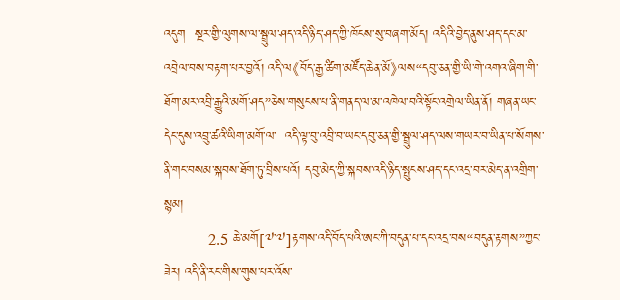འདུག  སྔར་གྱི་ལུགས་ལ་སྦྲུལ་ཤད་འདི་ཉིད་ཤད་ཀྱི་ཁོངས་སུ་བཞག་མོད། འདིའི་བྱེད་ནུས་ཤད་དང་མ་འབྲེལ་བས་བརྟག་པར་བྱའོ། འདི་ལ《བོད་རྒྱ་ཚིག་མཛོད་ཆེན་མོ》ལས“དབུ་ཅན་གྱི་ཡི་གེ་འགའ་ཞིག་གི་ཐོག་མར་འབྲི་རྒྱུའི་མགོ་ཤད”ཅེས་གསུངས་པ་ནི་གནད་ལ་མ་འཁེལ་བའི་སྟོང་འགྲེལ་ཡིན་ནོ། གཞན་ཡང་དེང་དུས་འབྲུ་ཚའི་ཡིག་མགོ་ལ་  འདི་ལྟ་བུ་འབྲི་བ་ཡང་དབུ་ཅན་གྱི་སྦྲུལ་ཤད་ལས་གཡར་བ་ཡིན་པ་སོགས་ནི་གང་བསམ་སྐབས་ཐོག་ཏུ་བྲིས་པའོ། དབུ་མེད་ཀྱི་སྐབས་འདི་ཉིད་སྤུངས་ཤད་དང་འདྲ་བར་མེད་ན་འགྲིག་སྙམ།
          2.5 ཆེ་མགོ[༧་༧]རྟགས་འདི་བོད་པའི་ཨང་ཀི་བདུན་པ་དང་འདྲ་བས“བདུན་རྟགས”ཀྱང་ཟེར། འདི་ནི་རང་གིས་གུས་པར་འོས་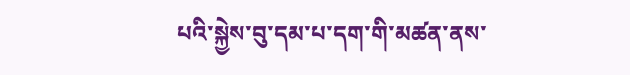པའི་སྐྱེས་བུ་དམ་པ་དག་གི་མཚན་ནས་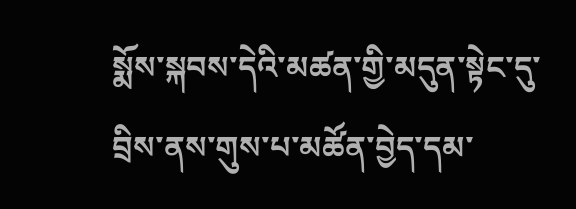སྨོས་སྐབས་དེའི་མཚན་གྱི་མདུན་སྟེང་དུ་བྲིས་ནས་གུས་པ་མཚོན་བྱེད་དམ་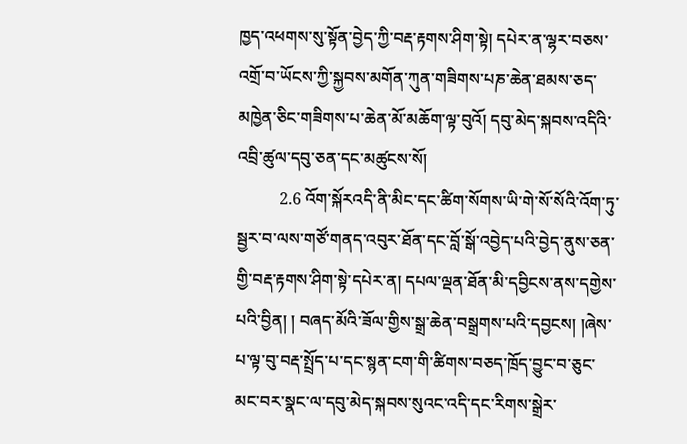ཁྱད་འཕགས་སུ་སྟོན་བྱེད་ཀྱི་བརྡ་རྟགས་ཤིག་སྟེ། དཔེར་ན་ལྷར་བཅས་འགྲོ་བ་ཡོངས་ཀྱི་སྐྱབས་མགོན་ཀུན་གཟིགས་པཎ་ཆེན་ཐམས་ཅད་མཁྱེན་ཅིང་གཟིགས་པ་ཆེན་མོ་མཆོག་ལྟ་བུའོ། དབུ་མེད་སྐབས་འདིའི་འབྲི་ཚུལ་དབུ་ཅན་དང་མཚུངས་སོ།
          2.6 འོག་སྐོརའདི་ནི་མིང་དང་ཚིག་སོགས་ཡི་གེ་སོ་སོའི་འོག་ཏུ་སྦྱར་བ་ལས་གཙོ་གནད་འབུར་ཐོན་དང་བློ་སྒོ་འབྱེད་པའི་བྱེད་ནུས་ཅན་གྱི་བརྡ་རྟགས་ཤིག་སྟེ་དཔེར་ན། དཔལ་ལྡན་ཐོན་མི་དབྱིངས་ནས་དགྱེས་པའི་བྱིན། ། བཞད་མོའི་ཟོལ་གྱིས་སྒྲ་ཆེན་བསྒྲགས་པའི་དབྱངས། །ཞེས་པ་ལྟ་བུ་བརྡ་སྤྲོད་པ་དང་སྙན་ངག་གི་ཚིགས་བཅད་ཁྲོད་བྱུང་བ་ཅུང་མང་བར་སྣང་ལ་དབུ་མེད་སྐབས་སུའང་འདི་དང་རིགས་སྒྲེར་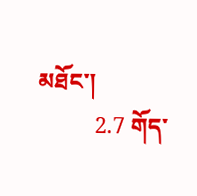མཐོང་།
          2.7 གོད་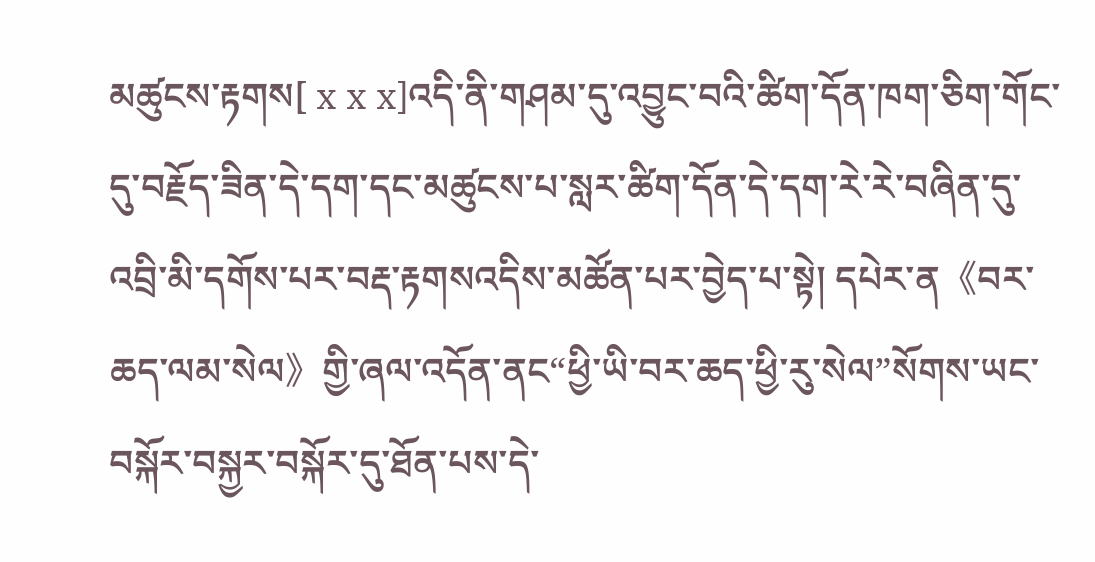མཚུངས་རྟགས[ x x x]འདི་ནི་གཤམ་དུ་འབྱུང་བའི་ཚིག་དོན་ཁག་ཅིག་གོང་དུ་བརྗོད་ཟིན་དེ་དག་དང་མཚུངས་པ་སླར་ཚིག་དོན་དེ་དག་རེ་རེ་བཞིན་དུ་འབྲི་མི་དགོས་པར་བརྡ་རྟགསའདིས་མཚོན་པར་བྱེད་པ་སྟེ། དཔེར་ན《བར་ཆད་ལམ་སེལ》གྱི་ཞལ་འདོན་ནང“ཕྱི་ཡི་བར་ཆད་ཕྱི་རུ་སེལ”སོགས་ཡང་བསྐོར་བསྐྱར་བསྐོར་དུ་ཐོན་པས་དེ་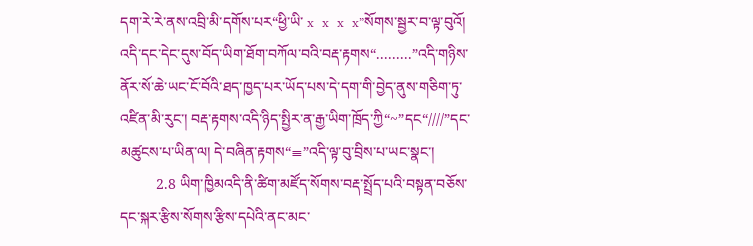དག་རེ་རེ་ནས་འབྲི་མི་དགོས་པར“ཕྱི་ཡི་ x  x  x  x”སོགས་སྦྱར་བ་ལྟ་བུའོ། འདི་དང་དེང་དུས་བོད་ཡིག་ཐོག་བཀོལ་བའི་བརྡ་རྟགས“.........”འདི་གཉིས་ནོར་སོ་ཆེ་ཡང་ངོ་བོའི་ཐད་ཁྱད་པར་ཡོད་པས་དེ་དག་གི་བྱེད་ནུས་གཅིག་ཏུ་འཛིན་མི་རུང་། བརྡ་རྟགས་འདི་ཉིད་སྤྱིར་ན་རྒྱ་ཡིག་ཁྲོད་ཀྱི“~”དང“////”དང་མཚུངས་པ་ཡིན་ལ། དེ་བཞིན་རྟགས“≡”འདི་ལྟ་བུ་བྲིས་པ་ཡང་སྣང་།
          2.8 ཡིག་ཁྱིམའདི་ནི་ཚིག་མཛོད་སོགས་བརྡ་སྤྲོད་པའི་བསྟན་བཅོས་དང་སྐར་རྩིས་སོགས་རྩིས་དཔེའི་ནང་མང་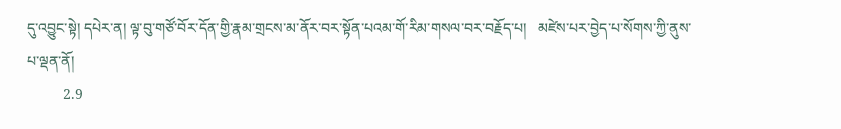དུ་འབྱུང་སྟེ། དཔེར་ན། ལྟ་བུ་གཙོ་བོར་དོན་གྱི་རྣམ་གྲངས་མ་ནོར་བར་སྟོན་པའམ་གོ་རིམ་གསལ་བར་བརྗོད་པ།   མཛེས་པར་བྱེད་པ་སོགས་ཀྱི་ནུས་པ་ལྡན་ནོ།
          2.9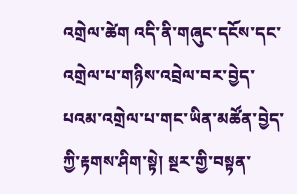འགྲེལ་ཚེག འདི་ནི་གཞུང་དངོས་དང་འགྲེལ་པ་གཉིས་འབྲེལ་བར་བྱེད་པའམ་འགྲེལ་པ་གང་ཡིན་མཚོན་བྱེད་ཀྱི་རྟགས་ཤིག་སྟེ། སྔར་གྱི་བསྟན་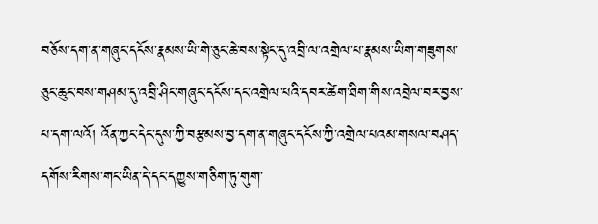བཅོས་དག་ན་གཞུང་དངོས་རྣམས་ཡི་གེ་ཅུང་ཆེ་བས་སྟེང་དུ་འབྲི་ལ་འགྲེལ་པ་རྣམས་ཡིག་གཟུགས་ཅུང་ཆུང་བས་གཤམ་དུ་འབྲི་ཤིང་གཞུང་དངོས་དང་འགྲེལ་པའི་དབར་ཚེག་ཐིག་གིས་འབྲེལ་བར་བྱས་པ་དག་ལའོ། འོན་ཀྱང་དེང་དུས་ཀྱི་བརྩམས་བྱ་དག་ན་གཞུང་དངོས་ཀྱི་འགྲེལ་པའམ་གསལ་བཤད་དགོས་རིགས་གང་ཡིན་དེ་དང་དཀྱུས་གཅིག་ཏུ་གུག་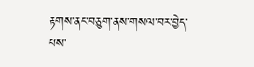རྟགས་ནང་བཅུག་ནས་གསལ་བར་བྱེད་པས་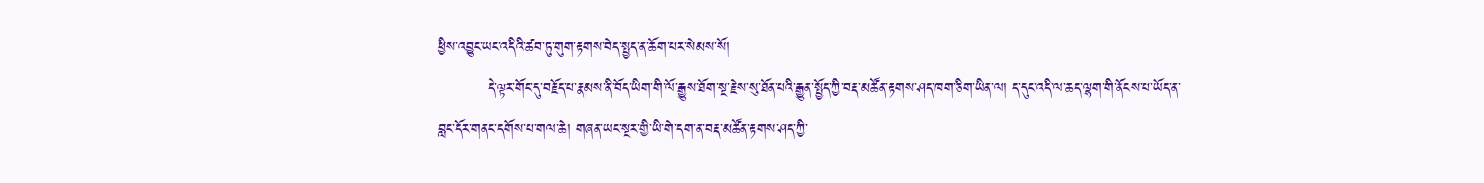ཕྱིས་འབྱུང་ཡང་འདིའི་ཚབ་ཏུ་གུག་རྟགས་བེད་སྤྱད་ན་ཆོག་པར་སེམས་སོ།
          དེ་ལྟར་གོང་དུ་བརྗོད་པ་རྣམས་ནི་བོད་ཡིག་གི་ལོ་རྒྱུས་ཐོག་སྔ་རྗེས་སུ་ཐོན་པའི་རྒྱུན་སྤྱོད་ཀྱི་བརྡ་མཚོན་རྟགས་ཤད་ཁག་ཅིག་ཡིན་ལ། ད་དུང་འདི་ལ་ཆད་ལྷག་གི་ནོངས་པ་ཡོད་ན་བླང་དོར་གནང་དགོས་པ་གལ་ཆེ། གཞན་ཡང་སྔར་གྱི་ཡི་གེ་དག་ན་བརྡ་མཚོན་རྟགས་ཤད་ཀྱི་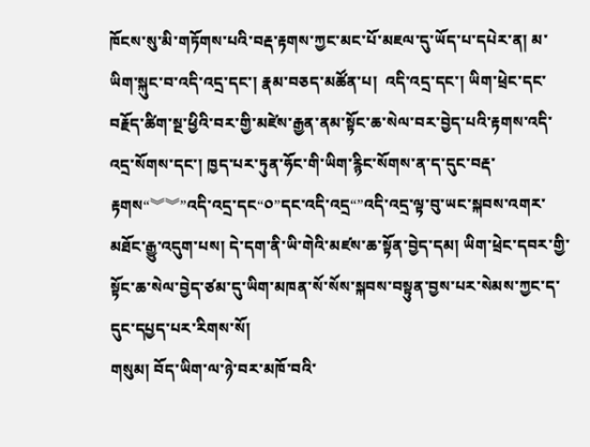ཁོངས་སུ་མི་གཏོགས་པའི་བརྡ་རྟགས་ཀྱང་མང་པོ་མཇལ་དུ་ཡོད་པ་དཔེར་ན། མ་ཡིག་སྐུང་བ་འདི་འདྲ་དང་། རྣམ་བཅད་མཚོན་པ།  འདི་འདྲ་དང་། ཡིག་ཕྲེང་དང་བརྗོད་ཚིག་སྔ་ཕྱིའི་བར་གྱི་མཛེས་རྒྱན་ནམ་སྟོང་ཆ་སེལ་བར་བྱེད་པའི་རྟགས་འདི་འདྲ་སོགས་དང་། ཁྱད་པར་ཏུན་ཧོང་གི་ཡིག་རྙིང་སོགས་ན་ད་དུང་བརྡ་རྟགས“︾︾”འདི་འདྲ་དང“༠”དང་འདི་འདྲ“”འདི་འདྲ་ལྟ་བུ་ཡང་སྐབས་འགར་མཐོང་རྒྱུ་འདུག་པས། དེ་དག་ནི་ཡི་གེའི་མཛས་ཆ་སྟོན་བྱེད་དམ། ཡིག་ཕྲེང་དབར་གྱི་སྟོང་ཆ་སེལ་བྱེད་ཙམ་དུ་ཡིག་མཁན་སོ་སོས་སྐབས་བསྟུན་བྱས་པར་སེམས་ཀྱང་ད་དུང་དཔྱད་པར་རིགས་སོ།
གསུམ། བོད་ཡིག་ལ་ཉེ་བར་མཁོ་བའི་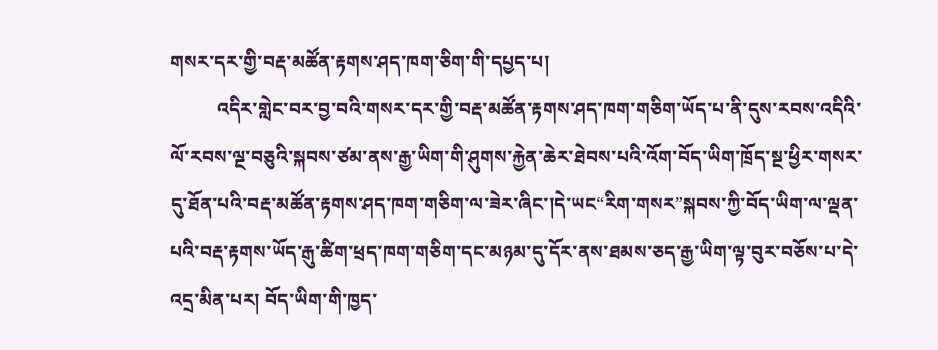གསར་དར་གྱི་བརྡ་མཚོན་རྟགས་ཤད་ཁག་ཅིག་གི་དཔྱད་པ།
          འདིར་གླེང་བར་བྱ་བའི་གསར་དར་གྱི་བརྡ་མཚོན་རྟགས་ཤད་ཁག་གཅིག་ཡོད་པ་ནི་དུས་རབས་འདིའི་ལོ་རབས་ལྔ་བཅུའི་སྐབས་ཙམ་ནས་རྒྱ་ཡིག་གི་ཤུགས་རྐྱེན་ཆེར་ཐེབས་པའི་འོག་བོད་ཡིག་ཁྲོད་སྔ་ཕྱིར་གསར་དུ་ཐོན་པའི་བརྡ་མཚོན་རྟགས་ཤད་ཁག་གཅིག་ལ་ཟེར་ཞིང་།དེ་ཡང“རིག་གསར”སྐབས་ཀྱི་བོད་ཡིག་ལ་ལྡན་པའི་བརྡ་རྟགས་ཡོད་རྒུ་ཚིག་ཕྲད་ཁག་གཅིག་དང་མཉམ་དུ་དོར་ནས་ཐམས་ཅད་རྒྱ་ཡིག་ལྟ་བུར་བཅོས་པ་དེ་འདྲ་མིན་པར། བོད་ཡིག་གི་ཁྱད་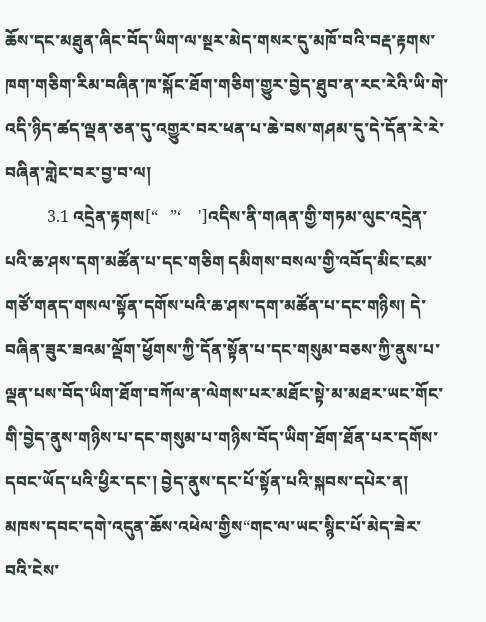ཆོས་དང་མཐུན་ཞིང་བོད་ཡིག་ལ་སྔར་མེད་གསར་དུ་མཁོ་བའི་བརྡ་རྟགས་ཁག་གཅིག་རིམ་བཞིན་ཁ་སྐོང་ཐོག་གཅིག་གྱུར་བྱེད་ཐུབ་ན་རང་རེའི་ཡི་གེ་འདི་ཉིད་ཚད་ལྡན་ཅན་དུ་འགྱུར་བར་ཕན་པ་ཆེ་བས་གཤམ་དུ་དེ་དོན་རེ་རེ་བཞིན་གླེང་བར་བྱ་བ་ལ།
          3.1 འདྲེན་རྟགས[“   ”‘    ']འདིས་ནི་གཞན་གྱི་གཏམ་ལུང་འདྲེན་པའི་ཆ་ཤས་དག་མཚོན་པ་དང་གཅིག དམིགས་བསལ་གྱི་འབོད་མིང་ངམ་གཙོ་གནད་གསལ་སྟོན་དགོས་པའི་ཆ་ཤས་དག་མཚོན་པ་དང་གཉིས། དེ་བཞིན་ཟུར་ཟའམ་ལྡོག་ཕྱོགས་ཀྱི་དོན་སྟོན་པ་དང་གསུམ་བཅས་ཀྱི་ནུས་པ་ལྡན་པས་བོད་ཡིག་ཐོག་བཀོལ་ན་ལེགས་པར་མཐོང་སྟེ་མ་མཐར་ཡང་གོང་གི་བྱེད་ནུས་གཉིས་པ་དང་གསུམ་པ་གཉིས་བོད་ཡིག་ཐོག་ཐོན་པར་དགོས་དབང་ཡོད་པའི་ཕྱིར་དང་། བྱེད་ནུས་དང་པོ་སྟོན་པའི་སྐབས་དཔེར་ན། མཁས་དབང་དགེ་འདུན་ཆོས་འཕེལ་གྱིས“གང་ལ་ཡང་སྙིང་པོ་མེད་ཟེར་བའི་ངེས་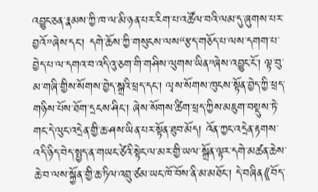འབྱུང་ཅན་རྣམས་ཀྱི་ཁ་ལ་མི་ཉན་པར་རིག་པ་འཚོལ་བའི་ལམ་དུ་ཞུགས་པར་བྱའོ”ཞེས་དང་། དགེ་ཆོས་ཀྱི་གསུངས་ལས“རྩད་གཅོད་པ་ལས་དགག་པ་བྱེད་པ་ལ་དགའ་བ་འདི་འུ་ཅག་གི་གཤིས་ལུགས་ཡིན”ཞེས་འབྱུང་ངོ་། ལྟ་བུ་མ་གཞི་གྱིས་སོགས་བྱེད་སྒྲའི་ཕྲད་དང་། ལྭས་སོགས་ཁུངས་སྟོན་བྱེད་ཀྱི་ཕྲད་གཉིས་པོས་ཐོག་དྲངས་ཤིང་། ཞེས་སོགས་ཚིག་ཕྲད་ཀྱིས་མཇུག་བསྡུས་ཏེ་གང་དེ་ལུང་འདྲེན་གྱི་ཆ་ཤས་ཡིན་པར་སྟོན་ཐུབ་མོད། འོན་ཀྱང་འདྲེན་རྟགས་འདི་ཉིད་བེད་སྤྱད་ན་གཡང་ཙེའི་སྟེང་ལ་མར་གྱི་ཡལ་སྒྲོན་ལྟར་དགེ་མཚན་ཆེས་ཆེ་བ་ལས་སྐྱོན་གྱི་ཆ་ཏིལ་འབྲུ་ཙམ་ཡང་ཁོ་བོས་ནི་མ་མཐོང་། དེ་བཞིན《བོད་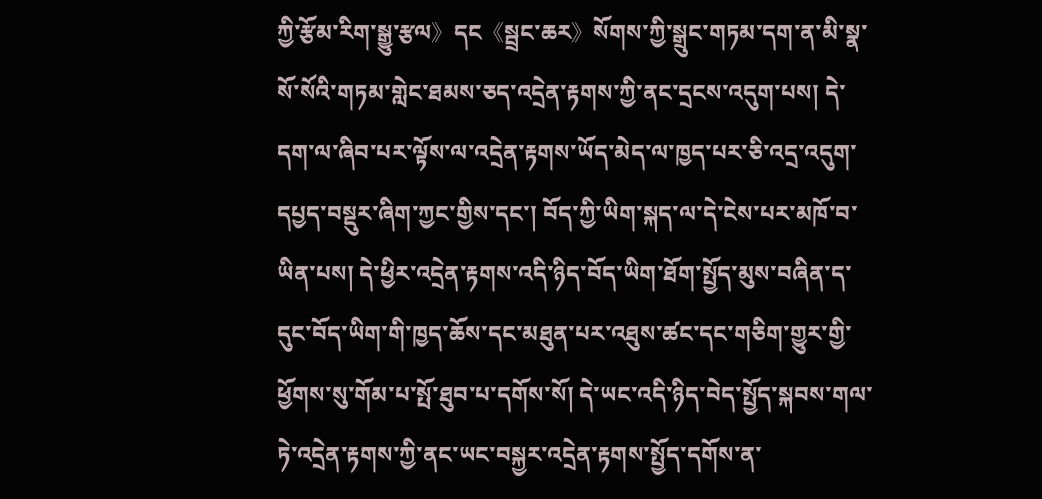ཀྱི་རྩོམ་རིག་སྒྱུ་རྩལ》དང《སྦྲང་ཆར》སོགས་ཀྱི་སྒྲུང་གཏམ་དག་ན་མི་སྣ་སོ་སོའི་གཏམ་གླེང་ཐམས་ཅད་འདྲེན་རྟགས་ཀྱི་ནང་དྲངས་འདུག་པས། དེ་དག་ལ་ཞིབ་པར་ལྟོས་ལ་འདྲེན་རྟགས་ཡོད་མེད་ལ་ཁྱད་པར་ཅི་འདྲ་འདུག་དཔྱད་བསྡུར་ཞིག་ཀྱང་གྱིས་དང་། བོད་ཀྱི་ཡིག་སྐད་ལ་དེ་ངེས་པར་མཁོ་བ་ཡིན་པས། དེ་ཕྱིར་འདྲེན་རྟགས་འདི་ཉིད་བོད་ཡིག་ཐོག་སྤྱོད་མུས་བཞིན་ད་དུང་བོད་ཡིག་གི་ཁྱད་ཆོས་དང་མཐུན་པར་འཐུས་ཚང་དང་གཅིག་གྱུར་གྱི་ཕྱོགས་སུ་གོམ་པ་སྤོ་ཐུབ་པ་དགོས་སོ། དེ་ཡང་འདི་ཉིད་བེད་སྤྱོད་སྐབས་གལ་ཏེ་འདྲེན་རྟགས་ཀྱི་ནང་ཡང་བསྐྱར་འདྲེན་རྟགས་སྤྱོད་དགོས་ན་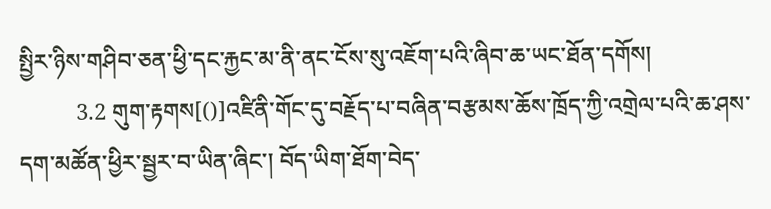སྤྱིར་ཉིས་གཤིབ་ཅན་ཕྱི་དང་རྐྱང་མ་ནི་ནང་ངོས་སུ་འཇོག་པའི་ཞིབ་ཆ་ཡང་ཐོན་དགོས།
          3.2 གུག་རྟགས[()]འཛིནི་གོང་དུ་བརྗོད་པ་བཞིན་བརྩམས་ཆོས་ཁྲོད་ཀྱི་འགྲེལ་པའི་ཆ་ཤས་དག་མཚོན་ཕྱིར་སྦྱར་བ་ཡིན་ཞིང་། བོད་ཡིག་ཐོག་བེད་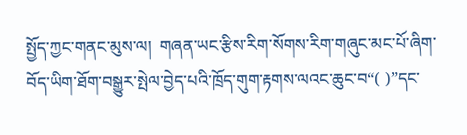སྤྱོད་ཀྱང་གནང་མུས་ལ།  གཞན་ཡང་རྩིས་རིག་སོགས་རིག་གཞུང་མང་པོ་ཞིག་བོད་ཡིག་ཐོག་བསྒྱུར་སྤེལ་བྱེད་པའི་ཁྲོད་གུག་རྟགས་ལའང་ཆུང་བ“( )”དང་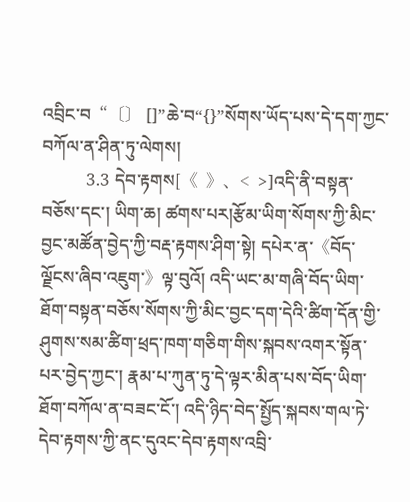འབྲིང་བ“〔〕 []”ཆེ་བ“{}”སོགས་ཡོད་པས་དེ་དག་ཀྱང་བཀོལ་ན་ཤིན་ཏུ་ལེགས།
          3.3 དེབ་རྟགས[《  》、<  >]འདི་ནི་བསྟན་བཅོས་དང་། ཡིག་ཆ། ཚགས་པར།རྩོམ་ཡིག་སོགས་ཀྱི་མིང་བྱང་མཚོན་བྱེད་ཀྱི་བརྡ་རྟགས་ཤིག་སྟེ། དཔེར་ན་《བོད་ལྗོངས་ཞིབ་འཇུག་》ལྟ་བུའོ། འདི་ཡང་མ་གཞི་བོད་ཡིག་ཐོག་བསྟན་བཅོས་སོགས་ཀྱི་མིང་བྱང་དག་དེའི་ཚིག་དོན་གྱི་ཤུགས་སམ་ཚིག་ཕྲད་ཁག་གཅིག་གིས་སྐབས་འགར་སྟོན་པར་བྱེད་ཀྱང་། རྣམ་པ་ཀུན་ཏུ་དེ་ལྟར་མིན་པས་བོད་ཡིག་ཐོག་བཀོལ་ན་བཟང་ངོ་། འདི་ཉིད་བེད་སྤྱོད་སྐབས་གལ་ཏེ་དེབ་རྟགས་ཀྱི་ནང་དུའང་དེབ་རྟགས་འབྲི་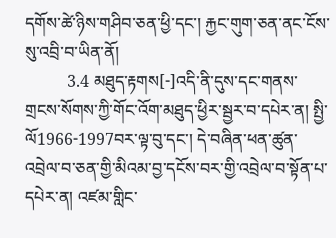དགོས་ཚེ་ཉིས་གཤིབ་ཅན་ཕྱི་དང་། རྐྱང་གུག་ཅན་ནང་ངོས་སུ་འབྲི་བ་ཡིན་ནོ།
          3.4 མཐུད་རྟགས[-]འདི་ནི་དུས་དང་གནས་གྲངས་སོགས་ཀྱི་གོང་འོག་མཐུད་ཕྱིར་སྦྱར་བ་དཔེར་ན། སྤྱི་ལོ1966-1997བར་ལྟ་བུ་དང་། དེ་བཞིན་ཕན་ཚུན་འབྲེལ་བ་ཅན་གྱི་མིའམ་བྱ་དངོས་བར་གྱི་འབྲེལ་བ་སྟོན་པ་དཔེར་ན། འཛམ་གླིང་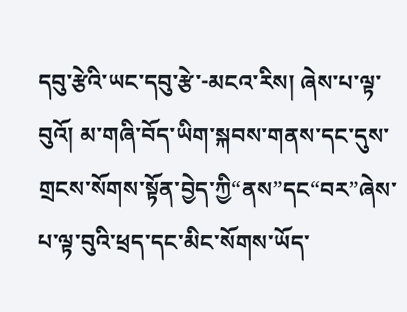དབུ་རྩེའི་ཡང་དབུ་རྩེ་-མངའ་རིས། ཞེས་པ་ལྟ་བུའོ། མ་གཞི་བོད་ཡིག་སྐབས་གནས་དང་དུས་གྲངས་སོགས་སྟོན་བྱེད་ཀྱི“ནས”དང“བར”ཞེས་པ་ལྟ་བུའི་ཕྲད་དང་མིང་སོགས་ཡོད་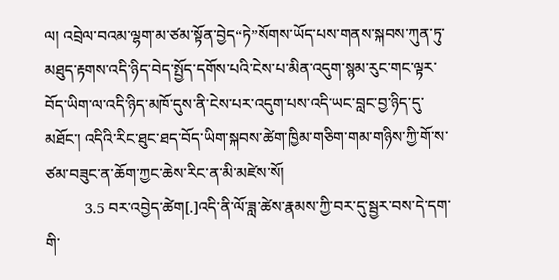ལ། འབྲེལ་བའམ་ལྷག་མ་ཙམ་སྟོན་བྱེད“ཏེ”སོགས་ཡོད་པས་གནས་སྐབས་ཀུན་ཏུ་མཐུད་རྟགས་འདི་ཉིད་བེད་སྤྱོད་དགོས་པའི་ངེས་པ་མིན་འདུག་སྙམ་རུང་གང་ལྟར་བོད་ཡིག་ལ་འདི་ཉིད་མཁོ་དུས་ནི་ངེས་པར་འདུག་པས་འདི་ཡང་བླང་བྱ་ཉིད་དུ་མཐོང་། འདིའི་རིང་ཐུང་ཐད་བོད་ཡིག་སྐབས་ཚེག་ཁྱིམ་གཅིག་གམ་གཉིས་ཀྱི་གོ་ས་ཙམ་བཟུང་ན་ཆོག་ཀྱང་ཆེས་རིང་ན་མི་མཛེས་སོ།
          3.5 བར་འབྱེད་ཚེག[.]འདི་ནི་ལོ་ཟླ་ཚེས་རྣམས་ཀྱི་བར་དུ་སྦྱར་བས་དེ་དག་གི་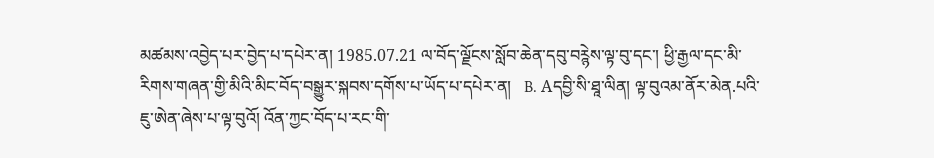མཚམས་འབྱེད་པར་བྱེད་པ་དཔེར་ན། 1985.07.21 ལ་བོད་ལྗོངས་སློབ་ཆེན་དབུ་བཪྙེས་ལྟ་བུ་དང་། ཕྱི་རྒྱལ་དང་མི་རིགས་གཞན་གྱི་མིའི་མིང་བོད་བསྒྱུར་སྐབས་དགོས་པ་ཡོད་པ་དཔེར་ན།   B. Aདབྱི་སི་ཐཱ་ལིན། ལྟ་བུའམ་ནོར་མེན.པའི་ཇུ་ཨེན་ཞེས་པ་ལྟ་བུའོ། འོན་ཀྱང་བོད་པ་རང་གི་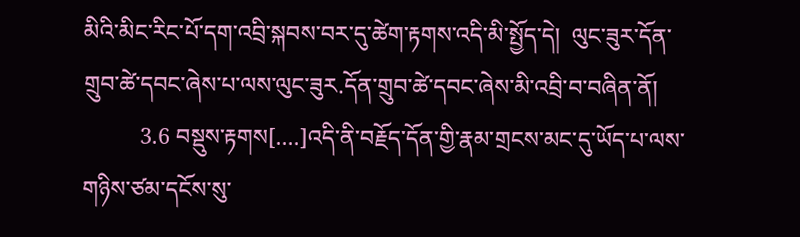མིའི་མིང་རིང་པོ་དག་འབྲི་སྐབས་བར་དུ་ཚེག་རྟགས་འདི་མི་སྤྱོད་དེ།  ལུང་ཟུར་དོན་གྲུབ་ཚེ་དབང་ཞེས་པ་ལས་ལུང་ཟུར.དོན་གྲུབ་ཚེ་དབང་ཞེས་མི་འབྲི་བ་བཞིན་ནོ།
          3.6 བསྡུས་རྟགས[....]འདི་ནི་བརྗོད་དོན་གྱི་རྣམ་གྲངས་མང་དུ་ཡོད་པ་ལས་གཉིས་ཙམ་དངོས་སུ་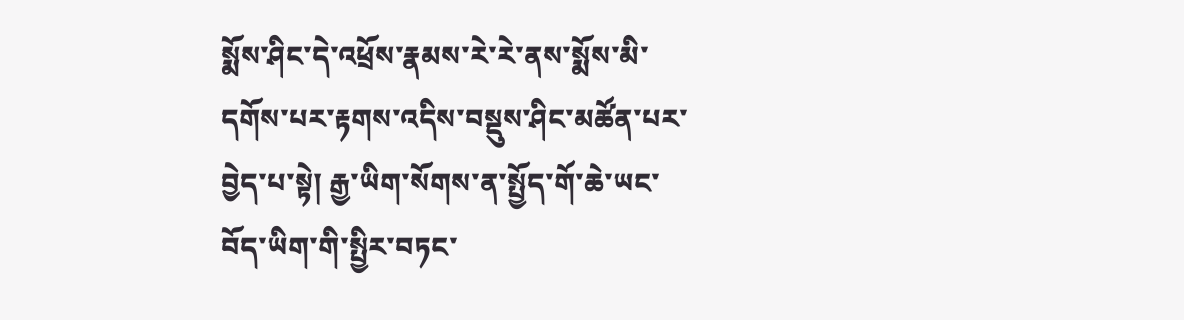སྨོས་ཤིང་དེ་འཕྲོས་རྣམས་རེ་རེ་ནས་སྨོས་མི་དགོས་པར་རྟགས་འདིས་བསྡུས་ཤིང་མཚོན་པར་བྱེད་པ་སྟེ། རྒྱ་ཡིག་སོགས་ན་སྤྱོད་གོ་ཆེ་ཡང་བོད་ཡིག་གི་སྤྱིར་བཏང་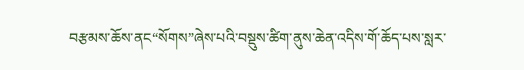བརྩམས་ཆོས་ནང“སོགས”ཞེས་པའི་བསྡུས་ཚིག་ནུས་ཆེན་འདིས་གོ་ཆོད་པས་སླར་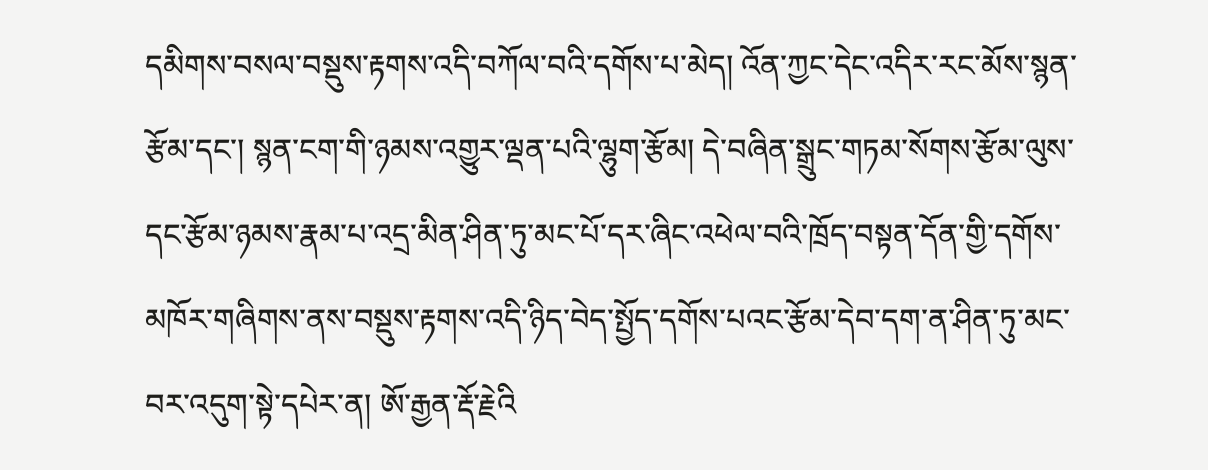དམིགས་བསལ་བསྡུས་རྟགས་འདི་བཀོལ་བའི་དགོས་པ་མེད། འོན་ཀྱང་དེང་འདིར་རང་མོས་སྙན་རྩོམ་དང་། སྙན་ངག་གི་ཉམས་འགྱུར་ལྡན་པའི་ལྷུག་རྩོམ། དེ་བཞིན་སྒྲུང་གཏམ་སོགས་རྩོམ་ལུས་དང་རྩོམ་ཉམས་རྣམ་པ་འདྲ་མིན་ཤིན་ཏུ་མང་པོ་དར་ཞིང་འཕེལ་བའི་ཁྲོད་བསྟན་དོན་གྱི་དགོས་མཁོར་གཞིགས་ནས་བསྡུས་རྟགས་འདི་ཉིད་བེད་སྤྱོད་དགོས་པའང་རྩོམ་དེབ་དག་ན་ཤིན་ཏུ་མང་བར་འདུག་སྟེ་དཔེར་ན། ཨོ་རྒྱན་རྡོ་རྗེའི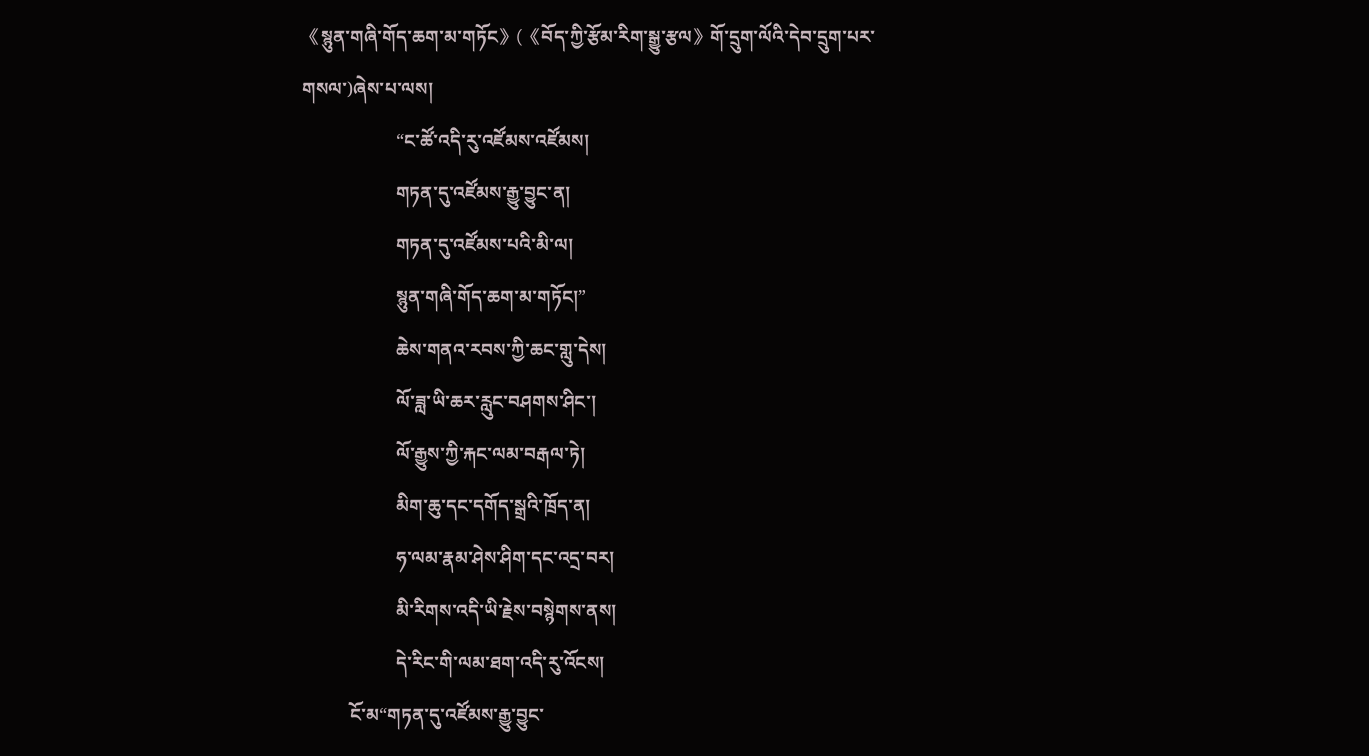《སྙུན་གཞི་གོད་ཆག་མ་གཏོང》(《བོད་ཀྱི་རྩོམ་རིག་སྒྱུ་རྩལ》གོ་དྲུག་ལོའི་དེབ་དྲུག་པར་གསལ་)ཞེས་པ་ལས།
                    “ང་ཚོ་འདི་རུ་འཛོམས་འཛོམས།
                    གཏན་དུ་འཛོམས་རྒྱུ་བྱུང་ན།
                    གཏན་དུ་འཛོམས་པའི་མི་ལ།
                    སྙུན་གཞི་གོད་ཆག་མ་གཏོང།”
                    ཆེས་གནའ་རབས་ཀྱི་ཆང་གླུ་དེས།
                    ལོ་ཟླ་ཡི་ཆར་རླུང་བཤགས་ཤིང་།
                    ལོ་རྒྱུས་ཀྱི་རྐང་ལམ་བརྒལ་ཏེ།
                    མིག་ཆུ་དང་དགོད་སྒྲའི་ཁྲོད་ན།
                    ཧ་ལམ་རྣམ་ཤེས་ཤིག་དང་འདྲ་བར།
                    མི་རིགས་འདི་ཡི་རྗེས་བསྙེགས་ནས།
                    དེ་རིང་གི་ལམ་ཐག་འདི་རུ་འོངས།
          ངོ་མ“གཏན་དུ་འཛོམས་རྒྱུ་བྱུང་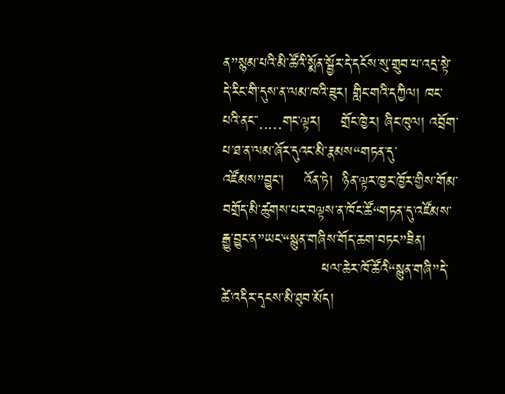ན”སྙམ་པའི་མི་ཚོའི་སྨོན་སྦྱོར་དེ་དངོས་སུ་གྲུབ་པ་འདྲ་སྟེ་དེ་རིང་གི་དུས་ན་ལམ་ཁའི་ཟུར། གླིང་གའི་དཀྱིལ། ཁང་པའི་ནང་་.....གང་ལྟར།    གྲོང་ཁྱེར། ཞིང་ཁུལ། འབྲོག་པ་ཐ་ན་ལམ་ཞོར་དུའང་མི་རྣམས“གཏན་དུ་འཛོམས”བྱུང་།    འོན་ཏེ།  ཉིན་ལྟར་ཁྱར་ཁྱོར་གྱིས་གོམ་བགྲོད་མི་ཚུགས་པར་བལྟས་ན་ཁོང་ཚོ“གཏན་དུ་འཛོམས་རྒྱུ་བྱུང་ན”ཡང་“སྙུན་གཞིས་གོད་ཆག་བཏང”ཟིན།
                    ཕལ་ཆེར་ཁོ་ཚོའི“སྙུན་གཞི”དེ་ཚེ་འདིར་དྭངས་མི་ཐུབ་མོད།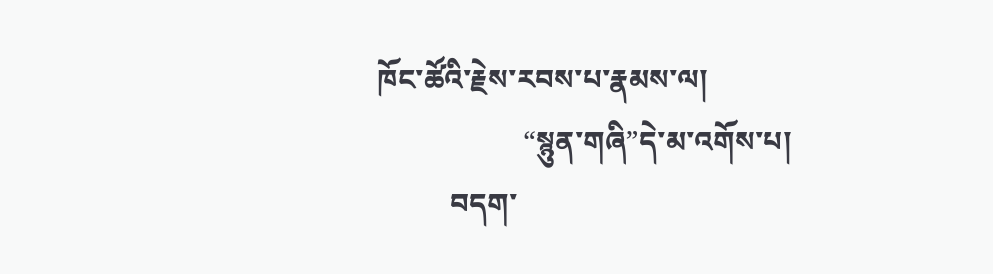ཁོང་ཚོའི་རྗེས་རབས་པ་རྣམས་ལ།
                    “སྙུན་གཞི”དེ་མ་འགོས་པ།
          བདག་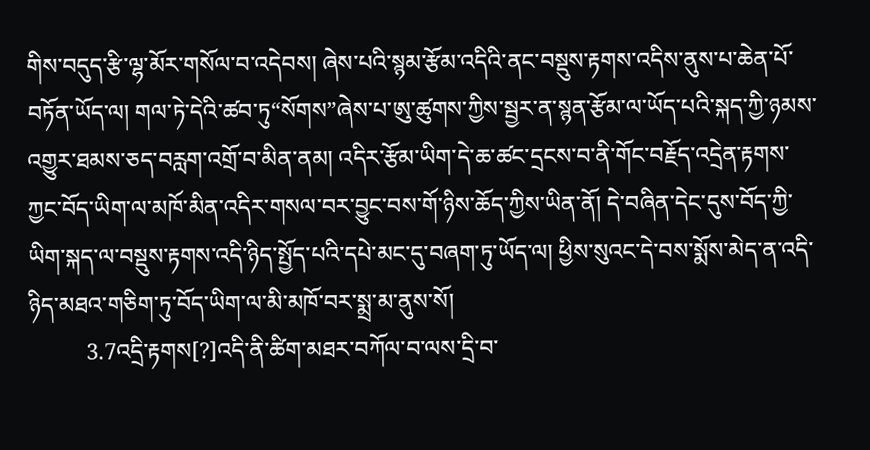གིས་བདུད་རྩི་ལྷ་མོར་གསོལ་བ་འདེབས། ཞེས་པའི་སྙམ་རྩོམ་འདིའི་ནང་བསྡུས་རྟགས་འདིས་ནུས་པ་ཆེན་པོ་བཏོན་ཡོད་ལ། གལ་ཏེ་དེའི་ཚབ་ཏུ“སོགས”ཞེས་པ་ཨུ་ཚུགས་ཀྱིས་སྦྱར་ན་སྙན་རྩོམ་ལ་ཡོད་པའི་སྐད་ཀྱི་ཉམས་འགྱུར་ཐམས་ཅད་བརླག་འགྲོ་བ་མིན་ནམ། འདིར་རྩོམ་ཡིག་དེ་ཆ་ཚང་དྲངས་བ་ནི་གོང་བརྗོད་འདྲེན་རྟགས་ཀྱང་བོད་ཡིག་ལ་མཁོ་མིན་འདིར་གསལ་བར་བྱུང་བས་གོ་ཉིས་ཆོད་ཀྱིས་ཡིན་ནོ། དེ་བཞིན་དེང་དུས་བོད་ཀྱི་ཡིག་སྐད་ལ་བསྡུས་རྟགས་འདི་ཉིད་སྤྱོད་པའི་དཔེ་མང་དུ་བཞག་ཏུ་ཡོད་ལ། ཕྱིས་སུའང་དེ་བས་སྨོས་མེད་ན་འདི་ཉིད་མཐའ་གཅིག་ཏུ་བོད་ཡིག་ལ་མི་མཁོ་བར་སྨྲ་མ་ནུས་སོ།
          3.7འདྲི་རྟགས[?]འདི་ནི་ཚིག་མཐར་བཀོལ་བ་ལས་དྲི་བ་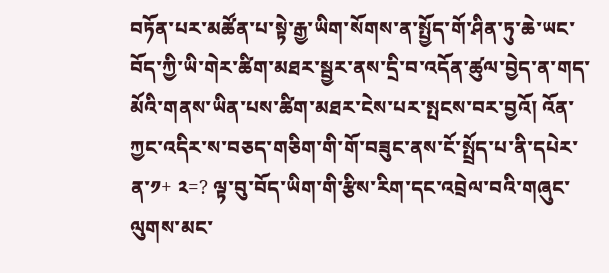བཏོན་པར་མཚོན་པ་སྟེ་རྒྱ་ཡིག་སོགས་ན་སྤྱོད་གོ་ཤིན་ཏུ་ཆེ་ཡང་བོད་ཀྱི་ཡི་གེར་ཚིག་མཐར་སྦྱར་ནས་དྲི་བ་འདོན་ཚུལ་བྱེད་ན་གད་མོའི་གནས་ཡིན་པས་ཚིག་མཐར་ངེས་པར་སྤངས་བར་བྱའོ། འོན་ཀྱང་འདིར་ས་བཅད་གཅིག་གི་གོ་བཟུང་ནས་ངོ་སྤྲོད་པ་ནི་དཔེར་ན་༡+ ༢=? ལྟ་བུ་བོད་ཡིག་གི་རྩིས་རིག་དང་འབྲེལ་བའི་གཞུང་ལུགས་མང་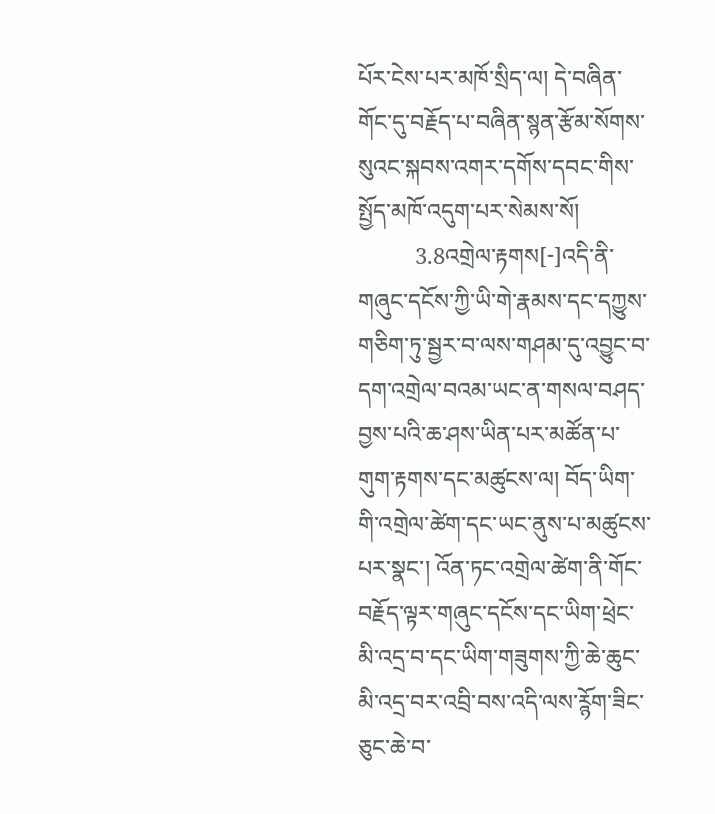པོར་ངེས་པར་མཁོ་སྲིད་ལ། དེ་བཞིན་གོང་དུ་བརྗོད་པ་བཞིན་སྙན་རྩོམ་སོགས་སུའང་སྐབས་འགར་དགོས་དབང་གིས་སྤྱོད་མཁོ་འདུག་པར་སེམས་སོ།
          3.8འགྲེལ་རྟགས[-]འདི་ནི་གཞུང་དངོས་ཀྱི་ཡི་གེ་རྣམས་དང་དཀྱུས་གཅིག་ཏུ་སྦྱར་བ་ལས་གཤམ་དུ་འབྱུང་བ་དག་འགྲེལ་བའམ་ཡང་ན་གསལ་བཤད་བྱས་པའི་ཆ་ཤས་ཡིན་པར་མཚོན་པ་གུག་རྟགས་དང་མཚུངས་ལ། བོད་ཡིག་གི་འགྲེལ་ཚེག་དང་ཡང་ནུས་པ་མཚུངས་པར་སྣང་། འོན་ཏང་འགྲེལ་ཚེག་ནི་གོང་བརྗོད་ལྟར་གཞུང་དངོས་དང་ཡིག་ཕྲེང་མི་འདྲ་བ་དང་ཡིག་གཟུགས་ཀྱི་ཆེ་ཆུང་མི་འདྲ་བར་འབྲི་བས་འདི་ལས་ཪྙོག་ཟིང་ཅུང་ཆེ་བ་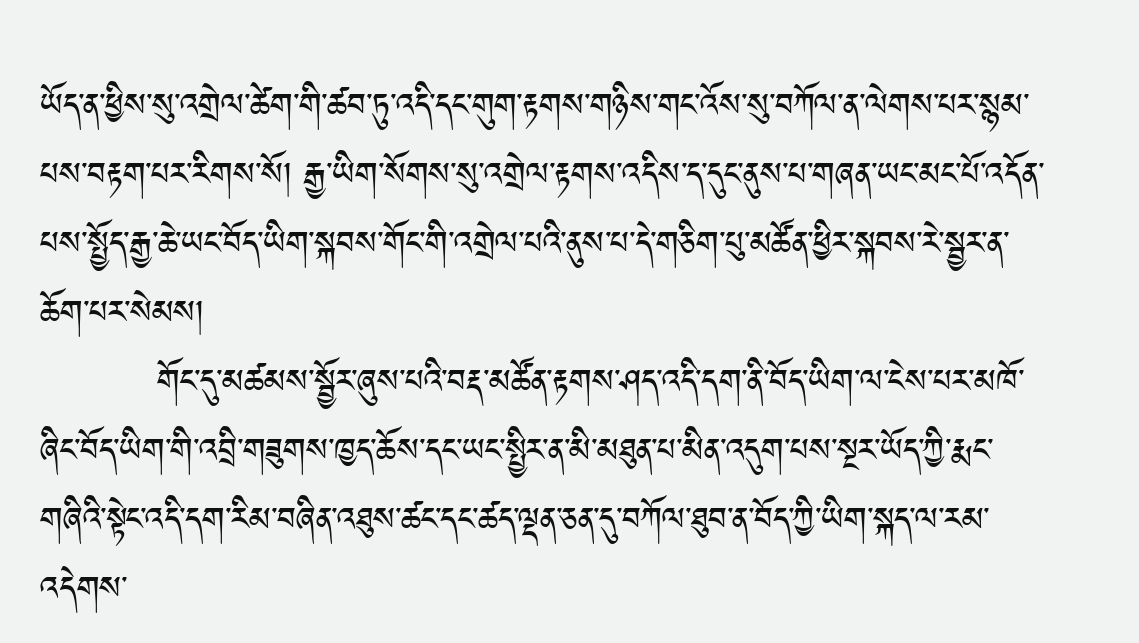ཡོད་ན་ཕྱིས་སུ་འགྲེལ་ཚེག་གི་ཚབ་ཏུ་འདི་དང་གུག་རྟགས་གཉིས་གང་འོས་སུ་བཀོལ་ན་ལེགས་པར་སྙམ་པས་བརྟག་པར་རིགས་སོ། རྒྱ་ཡིག་སོགས་སུ་འགྲེལ་རྟགས་འདིས་ད་དུང་ནུས་པ་གཞན་ཡང་མང་པོ་འདོན་པས་སྤྱོད་རྒྱ་ཆེ་ཡང་བོད་ཡིག་སྐབས་གོང་གི་འགྲེལ་པའི་ནུས་པ་དེ་གཅིག་པུ་མཚོན་ཕྱིར་སྐབས་རེ་སྦྱར་ན་ཆོག་པར་སེམས།
          གོང་དུ་མཚམས་སྦྱོར་ཞུས་པའི་བརྡ་མཚོན་རྟགས་ཤད་འདི་དག་ནི་བོད་ཡིག་ལ་ངེས་པར་མཁོ་ཞིང་བོད་ཡིག་གི་འབྲི་གཟུགས་ཁྱད་ཆོས་དང་ཡང་སྤྱིར་ན་མི་མཐུན་པ་མིན་འདུག་པས་སྔར་ཡོད་ཀྱི་རྨང་གཞིའི་སྟེང་འདི་དག་རིམ་བཞིན་འཐུས་ཚང་དང་ཚད་ལྡན་ཅན་དུ་བཀོལ་ཐུབ་ན་བོད་ཀྱི་ཡིག་སྐད་ལ་རམ་འདེགས་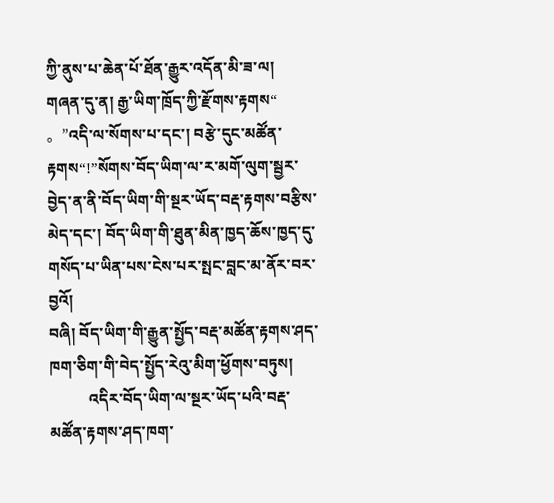ཀྱི་ནུས་པ་ཆེན་པོ་ཐོན་རྒྱུར་འདོན་མི་ཟ་ལ།  གཞན་དུ་ན། རྒྱ་ཡིག་ཁྲོད་ཀྱི་རྫོགས་རྟགས“ 。”འདི་ལ་སོགས་པ་དང་། བརྩེ་དུང་མཚོན་རྟགས“!”སོགས་བོད་ཡིག་ལ་ར་མགོ་ལུག་སྦྱར་བྱེད་ན་ནི་བོད་ཡིག་གི་སྔར་ཡོད་བརྡ་རྟགས་བརྩིས་མེད་དང་། བོད་ཡིག་གི་ཐུན་མིན་ཁྱད་ཆོས་ཁྱད་དུ་གསོད་པ་ཡིན་པས་ངེས་པར་སྤང་བླང་མ་ནོར་བར་བྱའོ།
བཞི། བོད་ཡིག་གི་རྒྱུན་སྤྱོད་བརྡ་མཚོན་རྟགས་ཤད་ཁག་ཅིག་གི་བེད་སྤྱོད་རེའུ་མིག་ཕྱོགས་བཏུས།
          འདིར་བོད་ཡིག་ལ་སྔར་ཡོད་པའི་བརྡ་མཚོན་རྟགས་ཤད་ཁག་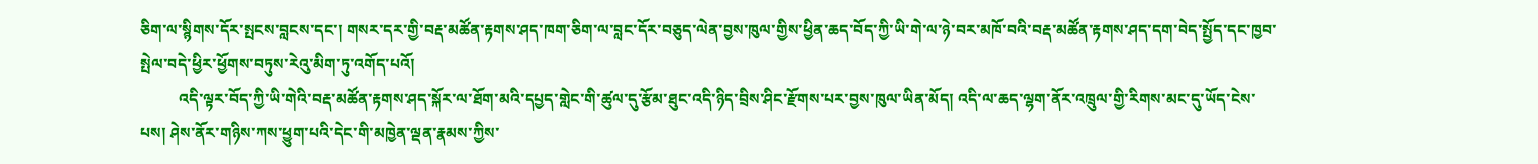ཅིག་ལ་སྙིགས་དོར་སྤངས་བླངས་དང་། གསར་དར་གྱི་བརྡ་མཚོན་རྟགས་ཤད་ཁག་ཅིག་ལ་བླང་དོར་བཅུད་ལེན་བྱས་ཁུལ་གྱིས་ཕྱིན་ཆད་བོད་ཀྱི་ཡི་གེ་ལ་ཉེ་བར་མཁོ་བའི་བརྡ་མཚོན་རྟགས་ཤད་དག་བེད་སྤྱོད་དང་ཁྱབ་སྤེལ་བདེ་ཕྱིར་ཕྱོགས་བཏུས་རེའུ་མིག་ཏུ་འགོད་པའོ།
          འདི་ལྟར་བོད་ཀྱི་ཡི་གེའི་བརྡ་མཚོན་རྟགས་ཤད་སྐོར་ལ་ཐོག་མའི་དཔྱད་གླེང་གི་ཚུལ་དུ་རྩོམ་ཐུང་འདི་ཉིད་བྲིས་ཤིང་རྫོགས་པར་བྱས་ཁུལ་ཡིན་མོད། འདི་ལ་ཆད་ལྷག་ནོར་འཁྲུལ་གྱི་རིགས་མང་དུ་ཡོད་ངེས་པས། ཤེས་ནོར་གཉིས་ཀས་ཕྱུག་པའི་དེང་གི་མཁྱེན་ལྡན་རྣམས་ཀྱིས་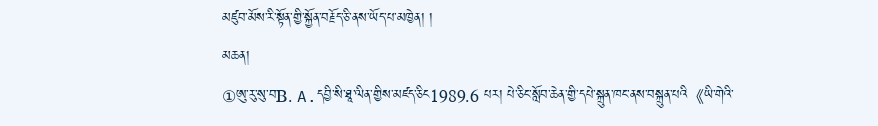མཛུབ་མོས་རི་སྟོན་གྱི་སྐྱོན་བརྗོད་ཅི་ནས་ཡོད་པ་མཁྱེན། །
མཆན།
①ཨུ་རུ་སུ་བB. A.དབྱི་སི་ཐཱ་ལིན་གྱིས་མཛད་ཅིང1989.6 པར། པེ་ཅིང་སློབ་ཆེན་གྱི་དཔེ་སྐྲུན་ཁང་ནས་བསྐྲུན་པའི《ཡི་གེའི་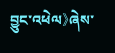བྱུང་འཕེལ》ཞེས་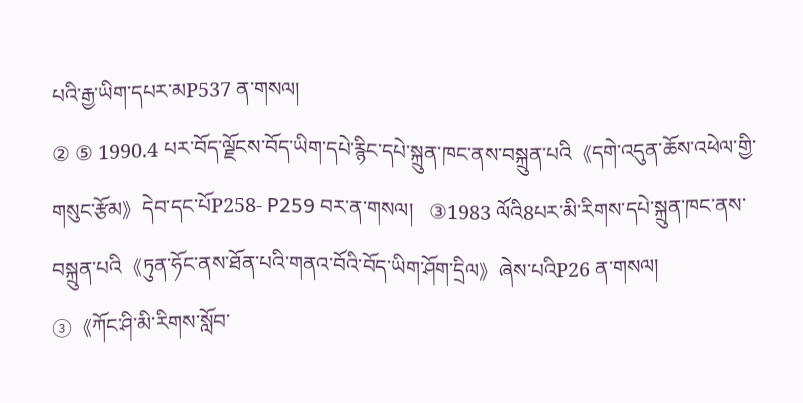པའི་རྒྱ་ཡིག་དཔར་མP537 ན་གསལ།
② ⑤ 1990.4 པར་བོད་ལྗོངས་བོད་ཡིག་དཔེ་རྙིང་དཔེ་སྐྲུན་ཁང་ནས་བསྐྲུན་པའི《དགེ་འདུན་ཆོས་འཕེལ་གྱི་གསུང་རྩོམ》དེབ་དང་པོP258- P259 བར་ན་གསལ།   ③1983 ལོའི8པར་མི་རིགས་དཔེ་སྐྲུན་ཁང་ནས་བསྐྲུན་པའི《ཏུན་ཧོང་ནས་ཐོན་པའི་གནའ་བོའི་བོད་ཡིག་ཤོག་དྲིལ》ཞེས་པའིP26 ན་གསལ།
③《ཀོང་ཤི་མི་རིགས་སློབ་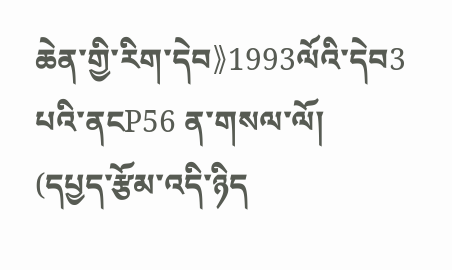ཆེན་གྱི་རིག་དེབ》1993ལོའི་དེབ3 པའི་ནངP56 ན་གསལ་ལོ།
(དཔྱད་རྩོམ་འདི་ཉིད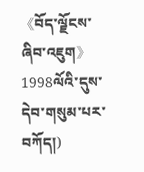《བོད་ལྗོངས་ཞིབ་འཇུག》1998ལོའི་དུས་དེབ་གསུམ་པར་བཀོད།)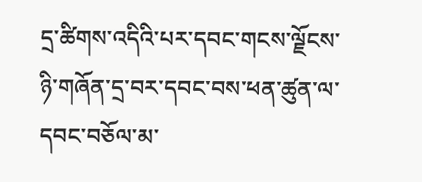དྲ་ཚིགས་འདིའི་པར་དབང་གངས་ལྗོངས་ཉི་གཞོན་དྲ་བར་དབང་བས་ཕན་ཚུན་ལ་དབང་བཅོལ་མ་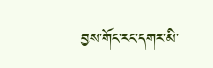བྱས་གོང་རང་དགར་མི་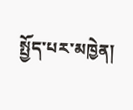སྤྱོད་པར་མཁྱེན།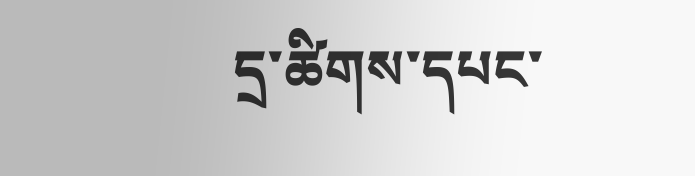དྲ་ཚིགས་དཔང་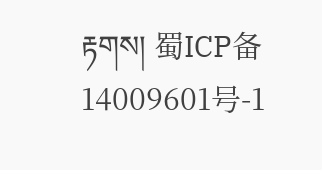རྟགས། 蜀ICP备14009601号-1